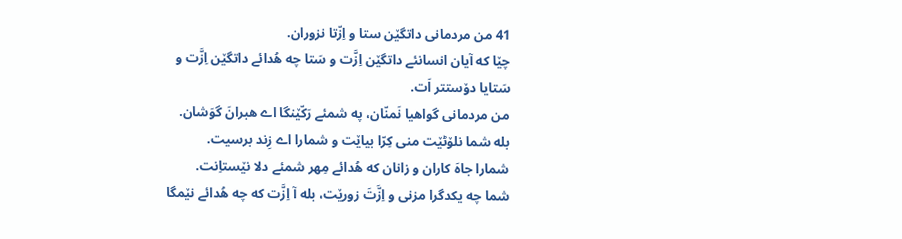41 من مردمانی داتگێن ستا و اِزّتا نزوران.
چێا که آیان انسانئے داتگێن اِزَّت و سَتا چه هُدائے داتگێن اِزَّت و سَتایا دۆستتر اَت.
من مردمانی گواهیا نَمنّان، په شمئے رَکّێنگا اے هبرانَ گوَشان.
بله شما نلۆٹێت منی کِرّا بیاێت و شمارا اے زِند برسیت.
شمارا جاهَ کاران و زانان که هُدائے مِهر شمئے دلا نێستاِنت.
شما چه یکدگرا مزنی و اِزَّتَ زورێت، بله آ اِزَّت که چه هُدائے نێمگا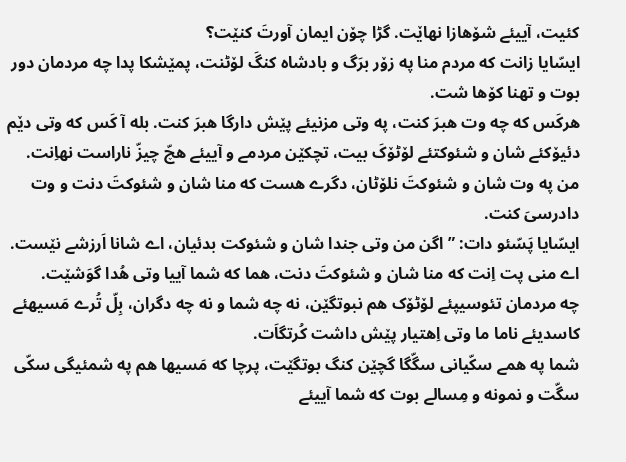کئیت، آییئے شۆهازا نهاێت. گڑا چۆن ایمان آورتَ کنێت؟
ایسّایا زانت که مردم منا په زۆر برَگ و بادشاه کنگَ لۆٹنت، پمێشکا پدا چه مردمان دور بوت و تهنا کۆها شت.
هرکَس که چه وت هبرَ کنت، په وتی مزنیئے پێش دارگا هبرَ کنت. بله آ کَس که وتی دێم دئیۆکئے شان و شئوکتئے لۆٹۆکَ بیت، تچکێن مردمے و آییئے هچّ چیزّ ناراست نهاِنت.
من په وت شان و شئوکتَ نلۆٹان، دگرے هست که منا شان و شئوکتَ دنت و وت دادرسیَ کنت.
ایسّایا پَسّئو دات: ”اگن من وتی جندا شان و شئوکت بدئیان، اے شانا اَرزشے نێست. اے منی پت اِنت که منا شان و شئوکتَ دنت، هما که شما آییا وتی هُدا گوَشێت.
چه مردمان تئوسیپئے لۆٹۆک هم نبوتگێن، نه چه شما و نه چه دگران، بِلّ تُرے مَسیهئے کاسدیئے ناما ما وتی اِهتیار پێش داشت کُرتگاَت.
شما په همے سکّیانی سگّگا گچێن کنگ بوتگێت، پرچا که مَسیها هم په شمئیگی سکّی سگّت و نمونه و مِسالے بوت که شما آییئے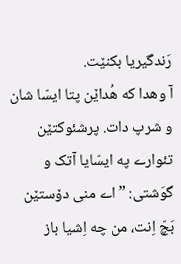رَندگیریا بکنێت.
آ وهدا که هُداێن پتا ایسّا شان و شرپ دات. پرشئوکتێن تئوارے په ایسّایا آتک و گوَشتی: ”اے منی دۆستێن بَچّ اِنت، من چه اِشیا باز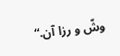وشّ و رزا آن.“